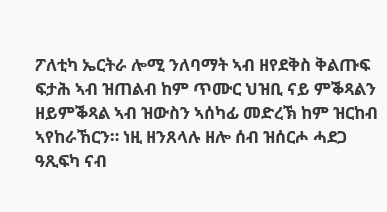ፖለቲካ ኤርትራ ሎሚ ንለባማት ኣብ ዘየደቅስ ቅልጡፍ ፍታሕ ኣብ ዝጠልብ ከም ጥሙር ህዝቢ ናይ ምቕጻልን ዘይምቕጻል ኣብ ዝውስን ኣሰካፊ መድረኽ ከም ዝርከብ ኣየከራኸርን። ነዚ ዘንጸላሉ ዘሎ ሰብ ዝሰርሖ ሓደጋ ዓጺፍካ ናብ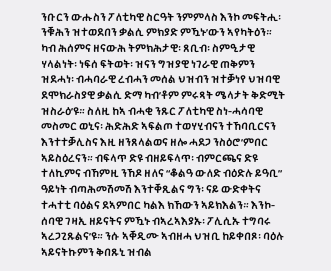ንቡርን ውሑስን ፖለቲካዊ ስርዓት ንምምላስ እንኮ መፍትሒ፡ ንቑሕን ዝተወደበን ቃልሲ ምክያድ ምዃኑ’ውን ኣየካትዕን። ካብ ሕሰምና ዘናውሕ ትምክሕታዊ፡ ጸቢብ፡ ስምዒታዊ ሃላልነት፡ ነፍሰ ፍትወት፡ ዝናን ግዝያዊ ነገራዊ ጠቅምን ዝደሓነ፡ ብሓባራዊ ረብሓን መሰል ህዝብን ዝተቓነየ ህዝባዊ ደሞክራስያዊ ቃልሲ ድማ ካብ’ቶም ምሩጻት ሜላታት ቅድሚት ዝስራዕ’ዩ። ስለዚ ከኣ ብሓቂ ንጹር ፖለቲካዊ ስነ-ሓሳባዊ መስመር ወኒና፡ ሕድሕድ ኣፍልጦ ተወሃሂብናን ተኸባቢርናን እንተተቓሊስና እዚ ዘንጸላልወና ዘሎ ሓደጋ ንስዕሮ’ምበር ኣይስዕረናን። ብፍላጥ ድዩ ብዘይፍላጥ፡ ብምርጫና ድዩ ተለኪምና ብኸምዚ ንኸዶ ዘለና “ቆልዓ ውለድ ብዕድሉ ይዓቢ” ዓይነት ብጣሕመሽመሽ እንተቐጺልና ግን፡ ናይ ውድቀትና ተሓተቲ ባዕልና ደኣምበር ካልእ ክኸውን ኣይክእልን። እንኮ-ሰባዊ ገዛኢ ዘይናትና ምዃኑ ብኣረኣእያኡ፡ ፖሊሲኡ ተግባሩ ኣረጋጊጹልና’ዩ። ንሱ ኣቐዲሙ ኣብዘሓ ህዝቢ ከይቀበጾ፡ ባዕሉ ኣይናትኩምን ቅበጹኒ ዝብል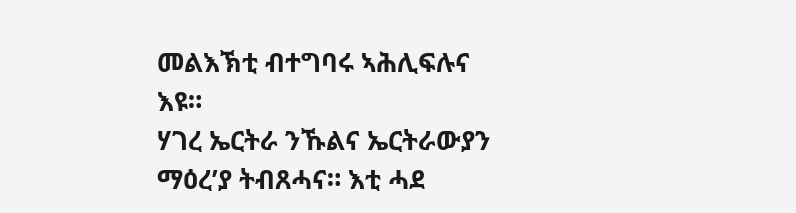መልእኽቲ ብተግባሩ ኣሕሊፍሉና እዩ።
ሃገረ ኤርትራ ንኹልና ኤርትራውያን ማዕረ’ያ ትብጸሓና። እቲ ሓደ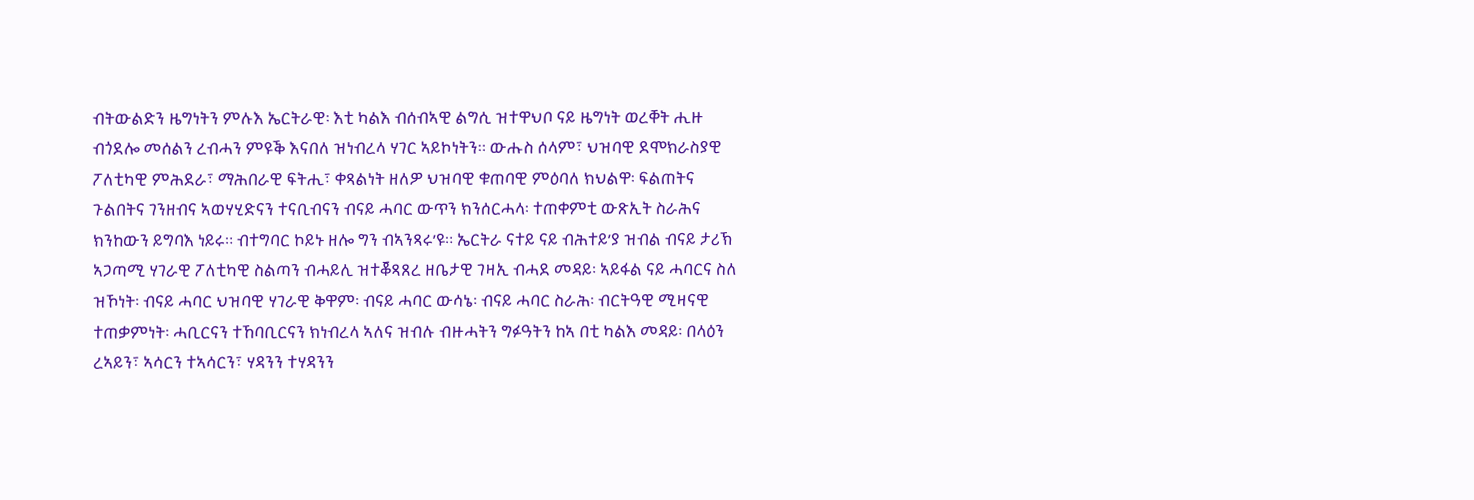ብትውልድን ዜግነትን ምሉእ ኤርትራዊ፡ እቲ ካልእ ብሰብኣዊ ልግሲ ዝተዋህቦ ናይ ዜግነት ወረቐት ሒዙ ብጎደሎ መሰልን ረብሓን ምዩቕ እናበለ ዝነብረላ ሃገር ኣይኮነትን። ውሑስ ሰላም፣ ህዝባዊ ደሞክራስያዊ ፖለቲካዊ ምሕደራ፣ ማሕበራዊ ፍትሒ፣ ቀጻልነት ዘለዎ ህዝባዊ ቁጠባዊ ምዕባለ ክህልዋ፡ ፍልጠትና ጉልበትና ገንዘብና ኣወሃሂድናን ተናቢብናን ብናይ ሓባር ውጥን ክንሰርሓላ፡ ተጠቀምቲ ውጽኢት ስራሕና ክንከውን ይግባእ ነይሩ። ብተግባር ኮይኑ ዘሎ ግን ብኣንጻሩ’ዩ። ኤርትራ ናተይ ናይ ብሕተይ’ያ ዝብል ብናይ ታሪኽ ኣጋጣሚ ሃገራዊ ፖለቲካዊ ስልጣን ብሓይሊ ዝተቖጻጸረ ዘቤታዊ ገዛኢ ብሓደ መዳይ፡ ኣይፋል ናይ ሓባርና ስለ ዝኾነት፡ ብናይ ሓባር ህዝባዊ ሃገራዊ ቅዋም፡ ብናይ ሓባር ውሳኔ፡ ብናይ ሓባር ስራሕ፡ ብርትዓዊ ሚዛናዊ ተጠቃምነት፡ ሓቢርናን ተኸባቢርናን ክነብረላ ኣለና ዝብሉ ብዙሓትን ግፉዓትን ከኣ በቲ ካልእ መዳይ፡ በላዕን ረኣይን፣ ኣሳርን ተኣሳርን፣ ሃዳንን ተሃዳንን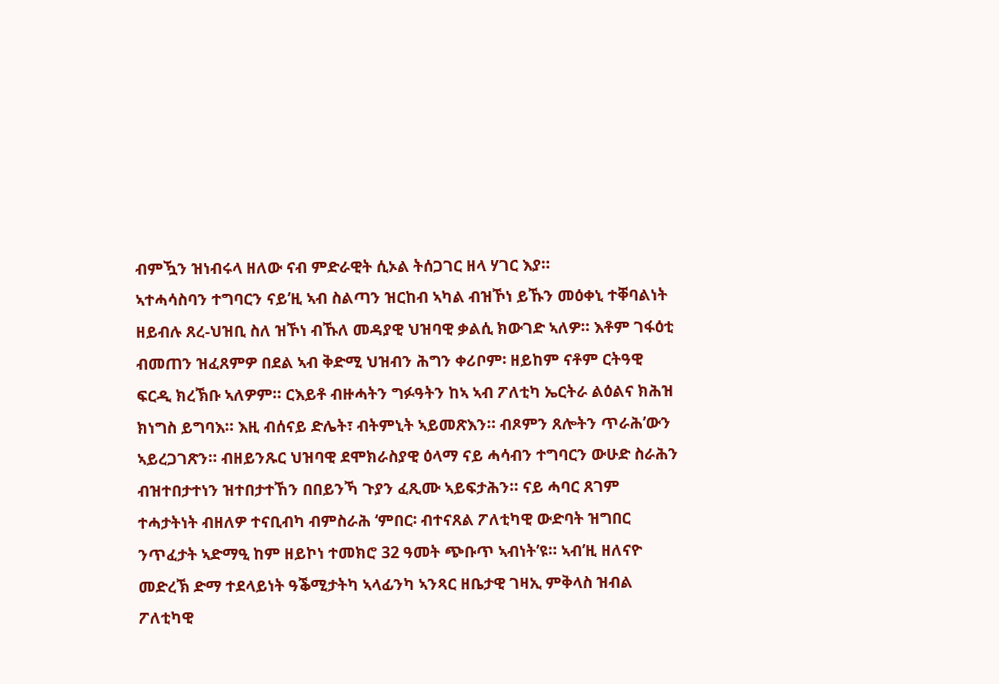ብምዃን ዝነብሩላ ዘለው ናብ ምድራዊት ሲኦል ትሰጋገር ዘላ ሃገር እያ።
ኣተሓሳስባን ተግባርን ናይ’ዚ ኣብ ስልጣን ዝርከብ ኣካል ብዝኾነ ይኹን መዕቀኒ ተቐባልነት ዘይብሉ ጸረ-ህዝቢ ስለ ዝኾነ ብኹለ መዳያዊ ህዝባዊ ቃልሲ ክውገድ ኣለዎ። እቶም ገፋዕቲ ብመጠን ዝፈጸምዎ በደል ኣብ ቅድሚ ህዝብን ሕግን ቀሪቦም፡ ዘይከም ናቶም ርትዓዊ ፍርዲ ክረኽቡ ኣለዎም። ርእይቶ ብዙሓትን ግፉዓትን ከኣ ኣብ ፖለቲካ ኤርትራ ልዕልና ክሕዝ ክነግስ ይግባእ። እዚ ብሰናይ ድሌት፣ ብትምኒት ኣይመጽእን። ብጾምን ጸሎትን ጥራሕ’ውን ኣይረጋገጽን። ብዘይንጹር ህዝባዊ ደሞክራስያዊ ዕላማ ናይ ሓሳብን ተግባርን ውሁድ ስራሕን ብዝተበታተነን ዝተበታተኸን በበይንኻ ጉያን ፈጺሙ ኣይፍታሕን። ናይ ሓባር ጸገም ተሓታትነት ብዘለዎ ተናቢብካ ብምስራሕ ‘ምበር፡ ብተናጸል ፖለቲካዊ ውድባት ዝግበር ንጥፈታት ኣድማዒ ከም ዘይኮነ ተመክሮ 32 ዓመት ጭቡጥ ኣብነት’ዩ። ኣብ’ዚ ዘለናዮ መድረኽ ድማ ተደላይነት ዓቕሚታትካ ኣላፊንካ ኣንጻር ዘቤታዊ ገዛኢ ምቅላስ ዝብል ፖለቲካዊ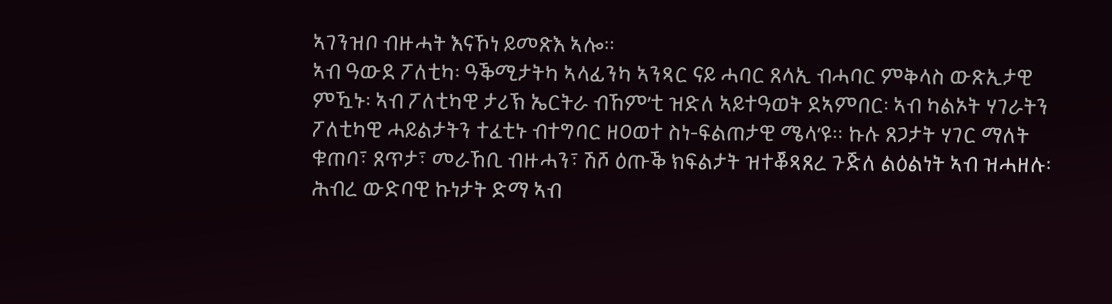ኣገንዝቦ ብዙሓት እናኾነ ይመጽእ ኣሎ።
ኣብ ዓውደ ፖለቲካ፡ ዓቕሚታትካ ኣላፊንካ ኣንጻር ናይ ሓባር ጸላኢ ብሓባር ምቅላስ ውጽኢታዊ ምዃኑ፡ ኣብ ፖለቲካዊ ታሪኽ ኤርትራ ብኸም’ቲ ዝድለ ኣይተዓወት ደኣምበር፡ ኣብ ካልኦት ሃገራትን ፖለቲካዊ ሓይልታትን ተፈቲኑ ብተግባር ዘዐወተ ስነ-ፍልጠታዊ ሜላ’ዩ። ኩሉ ጸጋታት ሃገር ማለት ቁጠባ፣ ጸጥታ፣ መራኸቢ ብዙሓን፣ ሽሾ ዕጡቕ ክፍልታት ዝተቖጻጸረ ጉጅለ ልዕልነት ኣብ ዝሓዘሉ፡ ሕብረ ውድባዊ ኩነታት ድማ ኣብ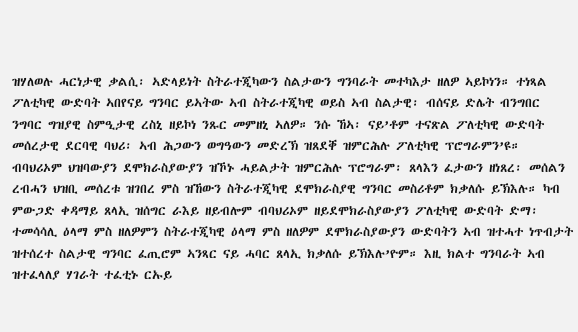ዝሃለወሉ ሓርነታዊ ቃልሲ፡ ኣድላይነት ስትራተጂካውን ስልታውን ግንባራት መተካእታ ዘለዎ ኣይኮነን። ተነጻል ፖለቲካዊ ውድባት ኣበየናይ ግንባር ይኣትው ኣብ ስትራተጂካዊ ወይስ ኣብ ስልታዊ፡ ብሰናይ ድሌት ብንግበር ንግባር ግዝያዊ ስምዒታዊ ረስኒ ዘይኮነ ንጹር መምዘኒ ኣለዎ። ንሱ ኸኣ፡ ናይ’ቶም ተናጽል ፖለቲካዊ ውድባት መሰረታዊ ደርባዊ ባህሪ፡ ኣብ ሕጋውን ወግዓውን መድረኽ ዝጸደቐ ዝምርሕሉ ፖለቲካዊ ፕሮግራምን’ዩ። ብባህሪኦም ህዝባውያን ደሞክራስያውያን ዝኾኑ ሓይልታት ዝምርሕሉ ፕሮግራም፡ ጸላእን ፈታውን ዘነጸረ፡ መሰልን ረብሓን ህዝቢ መሰረቱ ዝገበረ ምስ ዝኸውን ስትራተጂካዊ ደሞክራስያዊ ግንባር መስሪቶም ክቃለሱ ይኽእሉ። ካብ ምውጋድ ቀዳማይ ጸላኢ ዝሰግር ራእይ ዘይብሎም ብባህሪኦም ዘይደሞክራስያውያን ፖለቲካዊ ውድባት ድማ፡ ተመሳሳሊ ዕላማ ምስ ዘለዎምን ስትራተጂካዊ ዕላማ ምስ ዘለዎም ደሞክራስያውያን ውድባትን ኣብ ዝተሓተ ነጥብታት ዝተሰረተ ስልታዊ ግንባር ፈጢሮም ኣንጻር ናይ ሓባር ጸላኢ ክቃለሱ ይኽእሉ’ዮም። እዚ ክልተ ግንባራት ኣብ ዝተፈላለያ ሃገራት ተፈቲኑ ርኡይ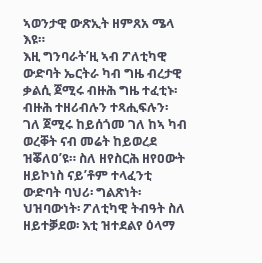ኣወንታዊ ውጽኢት ዘምጸአ ሜላ እዩ።
እዚ ግንባራት’ዚ ኣብ ፖለቲካዊ ውድባት ኤርትራ ካብ ግዜ ብረታዊ ቃልሲ ጀሚሩ ብዙሕ ግዜ ተፈቲኑ፡ ብዙሕ ተዘሪብሉን ተጻሒፍሉን፡ ገለ ጀሚሩ ከይሰጎመ ገለ ከኣ ካብ ወረቐት ናብ መሬት ከይወረደ ዝቖለዐ’ዩ። ስለ ዘየስርሕ ዘየዐውት ዘይኮነስ ናይ’ቶም ተላፈንቲ ውድባት ባህሪ፡ ግልጽነት፡ ህዝባውነት፡ ፖለቲካዊ ትብዓት ስለ ዘይተቓደወ፡ እቲ ዝተደልየ ዕላማ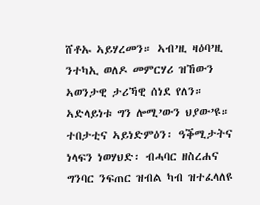ሸቶኡ ኣይሃረመን። ኣብ’ዚ ዛዕባ’ዚ ንተካኢ ወለዶ መምርሃሪ ዝኸውን ኣወንታዊ ታሪኻዊ ሰነደ የለን። ኣድላይነቱ ግን ሎሚ’ውን ህያው’ዩ። ተበታቲና ኣይነድምዕን፡ ዓቕሚታትና ነላፍን ነወሃህድ፡ ብሓባር ዘስረሐና ግንባር ንፍጠር ዝብል ካብ ዝተፈላለዩ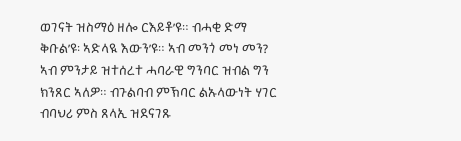ወገናት ዝስማዕ ዘሎ ርእይቶ’ዩ። ብሓቂ ድማ ቅቡል’ዩ፡ ኣድላዪ እውን’ዩ። ኣብ መንጎ መነ መን? ኣብ ምንታይ ዝተሰረተ ሓባራዊ ግንባር ዝብል ግን ክንጸር ኣለዎ። ብጉልባብ ምኽባር ልኡላውነት ሃገር ብባህሪ ምስ ጸላኢ ዝደናገጹ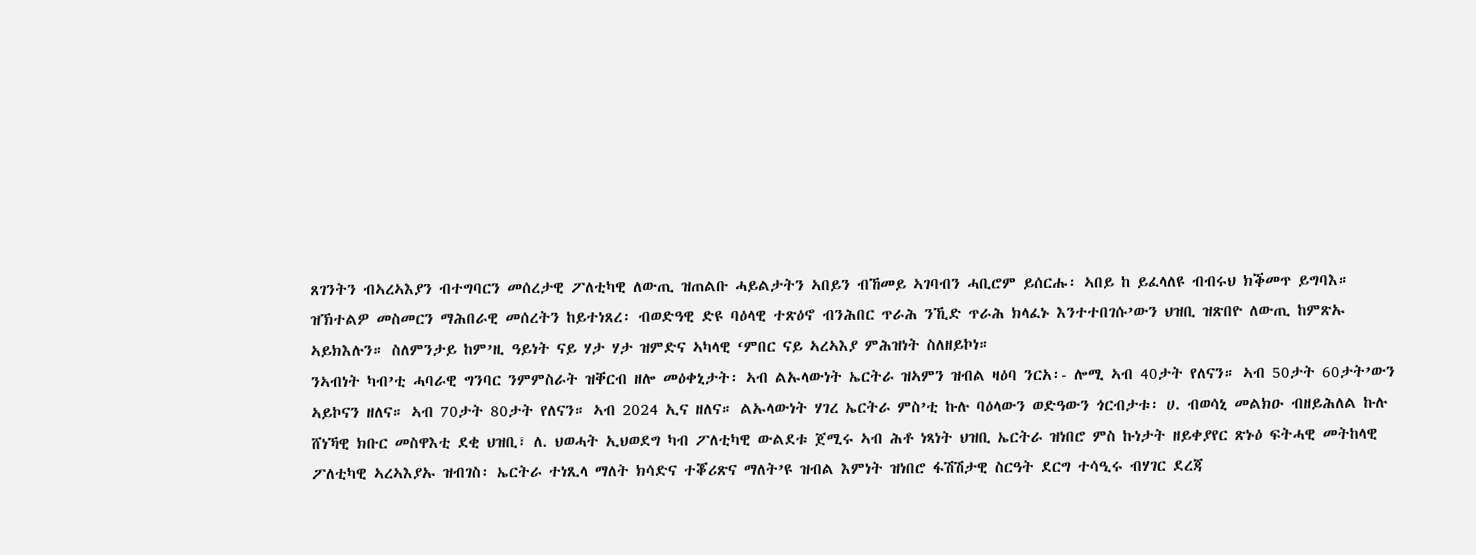ጸገንትን ብኣረኣእያን ብተግባርን መሰረታዊ ፖለቲካዊ ለውጢ ዝጠልቡ ሓይልታትን ኣበይን ብኸመይ ኣገባብን ሓቢሮም ይሰርሑ፡ ኣበይ ከ ይፈላለዩ ብብሩህ ክቕመጥ ይግባእ። ዝኽተልዎ መስመርን ማሕበራዊ መሰረትን ከይተነጸረ፡ ብወድዓዊ ድዩ ባዕላዊ ተጽዕኖ ብንሕበር ጥራሕ ንኺድ ጥራሕ ክላፈኑ እንተተበገሱ’ውን ህዝቢ ዝጽበዮ ለውጢ ከምጽኡ ኣይክእሉን። ስለምንታይ ከም’ዚ ዓይነት ናይ ሃታ ሃታ ዝምድና ኣካላዊ ‘ምበር ናይ ኣረኣእያ ምሕዝነት ስለዘይኮነ።
ንኣብነት ካብ’ቲ ሓባራዊ ግንባር ንምምስራት ዝቐርብ ዘሎ መዕቀኒታት፡ ኣብ ልኡላውነት ኤርትራ ዝኣምን ዝብል ዛዕባ ንርአ፡- ሎሚ ኣብ 40ታት የለናን። ኣብ 50ታት 60ታት’ውን ኣይኮናን ዘለና። ኣብ 70ታት 80ታት የለናን። ኣብ 2024 ኢና ዘለና። ልኡላውነት ሃገረ ኤርትራ ምስ’ቲ ኩሉ ባዕላውን ወድዓውን ጎርብታቱ፡ ሀ. ብወሳኒ መልክዑ ብዘይሕለል ኩሉ ሸነኻዊ ክቡር መስዋእቲ ደቂ ህዝቢ፣ ለ. ህወሓት ኢህወደግ ካብ ፖለቲካዊ ውልደቱ ጀሚሩ ኣብ ሕቶ ነጻነት ህዝቢ ኤርትራ ዝነበሮ ምስ ኩነታት ዘይቀያየር ጽኑዕ ፍትሓዊ መትከላዊ ፖለቲካዊ ኣረኣእያኡ ዝብገስ፡ ኤርትራ ተነጺላ ማለት ክሳድና ተቖሪጽና ማለት’ዩ ዝብል እምነት ዝነበሮ ፋሽሽታዊ ስርዓት ደርግ ተሳዒሩ ብሃገር ደረጃ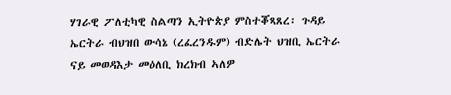ሃገራዊ ፖለቲካዊ ስልጣን ኢትዮጵያ ምስተቖጻጸረ፡ ጉዳይ ኤርትራ ብህዝበ ውሳኔ (ረፈረንዱም) ብድሌት ህዝቢ ኤርትራ ናይ መወዳእታ መዕለቢ ክረክብ ኣለዎ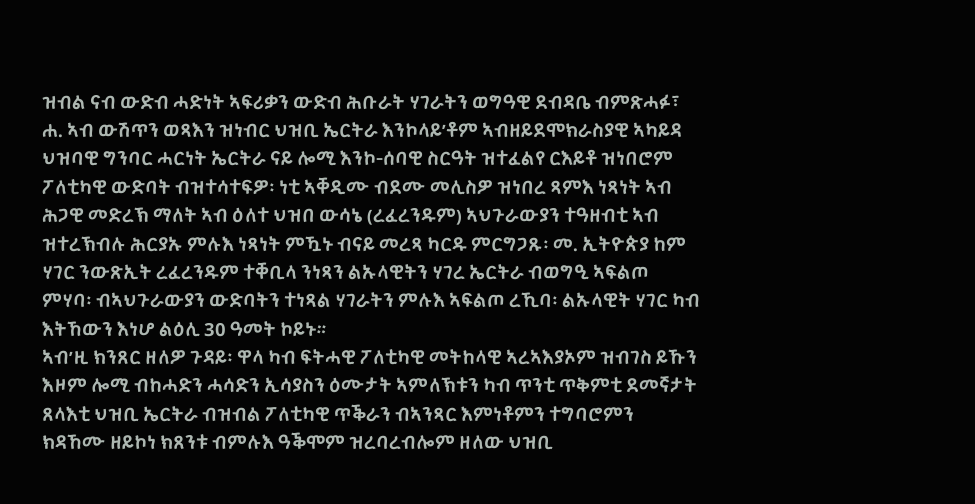ዝብል ናብ ውድብ ሓድነት ኣፍሪቃን ውድብ ሕቡራት ሃገራትን ወግዓዊ ደብዳቤ ብምጽሓፉ፣ ሐ. ኣብ ውሽጥን ወጻእን ዝነብር ህዝቢ ኤርትራ እንኮላይ’ቶም ኣብዘይደሞክራስያዊ ኣካይዳ ህዝባዊ ግንባር ሓርነት ኤርትራ ናይ ሎሚ እንኮ-ሰባዊ ስርዓት ዝተፈልየ ርእይቶ ዝነበሮም ፖለቲካዊ ውድባት ብዝተሳተፍዎ፡ ነቲ ኣቐዲሙ ብደሙ መሊስዎ ዝነበረ ጻምእ ነጻነት ኣብ ሕጋዊ መድረኽ ማለት ኣብ ዕለተ ህዝበ ውሳኔ (ረፈረንዱም) ኣህጉራውያን ተዓዘብቲ ኣብ ዝተረኽብሉ ሕርያኡ ምሉእ ነጻነት ምዃኑ ብናይ መረጻ ካርዱ ምርግጋጹ፡ መ. ኢትዮጵያ ከም ሃገር ንውጽኢት ረፈረንዱም ተቐቢላ ንነጻን ልኡላዊትን ሃገረ ኤርትራ ብወግዒ ኣፍልጦ ምሃባ፡ ብኣህጉራውያን ውድባትን ተነጻል ሃገራትን ምሉእ ኣፍልጦ ረኺባ፡ ልኡላዊት ሃገር ካብ እትኸውን እነሆ ልዕሊ 30 ዓመት ኮይኑ።
ኣብ’ዚ ክንጸር ዘለዎ ጉዳይ፡ ዋላ ካብ ፍትሓዊ ፖለቲካዊ መትከላዊ ኣረኣእያኦም ዝብገስ ይኹን እዞም ሎሚ ብከሓድን ሓሳድን ኢሳያስን ዕሙታት ኣምለኽቱን ካብ ጥንቲ ጥቅምቲ ደመኛታት ጸላእቲ ህዝቢ ኤርትራ ብዝብል ፖለቲካዊ ጥቕራን ብኣንጻር እምነቶምን ተግባሮምን ክዳኸሙ ዘይኮነ ክጸንቱ ብምሉእ ዓቕሞም ዝረባረብሎም ዘለው ህዝቢ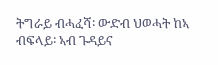ትግራይ ብሓፈሻ፡ ውድብ ህወሓት ከኣ ብፍላይ፡ ኣብ ጉዳይና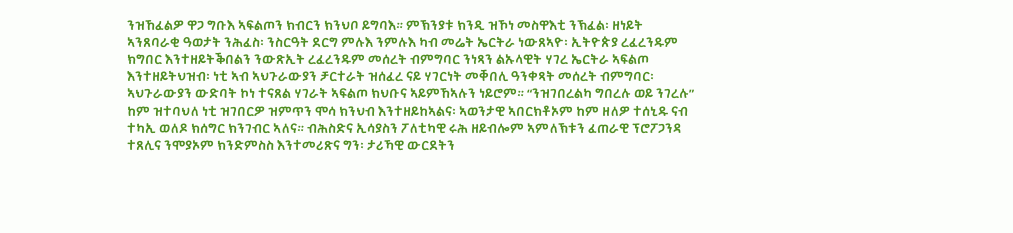ንዝኸፈልዎ ዋጋ ግቡእ ኣፍልጦን ክብርን ክንህቦ ይግባእ። ምኽንያቱ ክንዲ ዝኾነ መስዋእቲ ንኽፈል፡ ዘነይት ኣንጸባራቂ ዓወታት ንሕፈስ፡ ንስርዓት ደርግ ምሉእ ንምሉእ ካብ መሬት ኤርትራ ነውጸኣዮ፡ ኢትዮጵያ ረፈረንዱም ክግበር እንተዘይትቕበልን ንውጽኢት ረፈረንዱም መሰረት ብምግባር ንነጻን ልኡላዊት ሃገረ ኤርትራ ኣፍልጦ እንተዘይትህዝብ፡ ነቲ ኣብ ኣህጉራውያን ቻርተራት ዝሰፈረ ናይ ሃገርነት መቐበሊ ዓንቀጻት መሰረት ብምግባር፡ ኣህጉራውያን ውድባት ኮነ ተናጸል ሃገራት ኣፍልጦ ክህቡና ኣይምኸኣሉን ነይሮም። “ንዝገበረልካ ግበረሉ ወይ ንገረሉ” ከም ዝተባህለ ነቲ ዝገበርዎ ዝምጥን ሞሳ ክንህብ እንተዘይከኣልና፡ ኣወንታዊ ኣበርክቶኦም ከም ዘለዎ ተሰኒዱ ናብ ተካኢ ወለዶ ክሰግር ክንገብር ኣለና። ብሕስድና ኢሳያስን ፖለቲካዊ ሩሕ ዘይብሎም ኣምለኽቱን ፈጠራዊ ፕሮፖጋንዳ ተጸሊና ንሞያኦም ክንድምስስ እንተመሪጽና ግን፡ ታሪኻዊ ውርደትን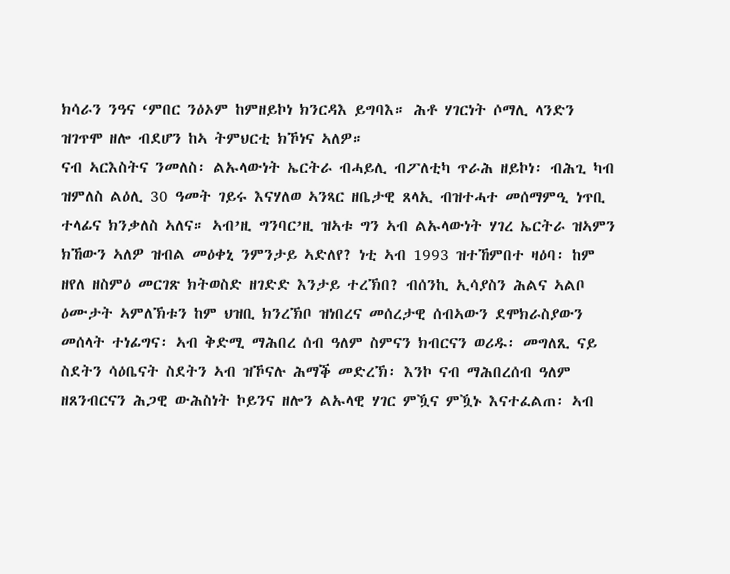ክሳራን ንዓና ‘ምበር ንዕኦም ከምዘይኮነ ክንርዳእ ይግባእ። ሕቶ ሃገርነት ሶማሊ ላንድን ዝገጥሞ ዘሎ ብደሆን ከኣ ትምህርቲ ክኾነና ኣለዎ።
ናብ ኣርእስትና ንመለስ፡ ልኡላውነት ኤርትራ ብሓይሊ ብፖለቲካ ጥራሕ ዘይኮነ፡ ብሕጊ ካብ ዝምለስ ልዕሊ 30 ዓመት ገይሩ እናሃለወ ኣንጻር ዘቤታዊ ጸላኢ ብዝተሓተ መሰማምዒ ነጥቢ ተላፊና ክንቃለስ ኣለና። ኣብ’ዚ ግንባር’ዚ ዝኣቱ ግን ኣብ ልኡላውነት ሃገረ ኤርትራ ዝኣምን ክኸውን ኣለዎ ዝብል መዕቀኒ ንምንታይ ኣድለየ? ነቲ ኣብ 1993 ዝተኸምበተ ዛዕባ፡ ከም ዘየለ ዘስምዕ መርገጽ ክትወስድ ዘገድድ እንታይ ተረኽበ? ብሰንኪ ኢሳያስን ሕልና ኣልቦ ዕሙታት ኣምለኽቱን ከም ህዝቢ ክንረኽቦ ዝነበረና መሰረታዊ ሰብኣውን ደሞክራስያውን መሰላት ተነፊግና፡ ኣብ ቅድሚ ማሕበረ ሰብ ዓለም ስምናን ክብርናን ወሪዱ፡ መግለጺ ናይ ስደትን ሳዕቤናት ስደትን ኣብ ዝኾናሉ ሕማቕ መድረኽ፡ እንኮ ናብ ማሕበረሰብ ዓለም ዘጸንብርናን ሕጋዊ ውሕስነት ኮይንና ዘሎን ልኡላዊ ሃገር ምዃና ምዃኑ እናተፈልጠ፡ ኣብ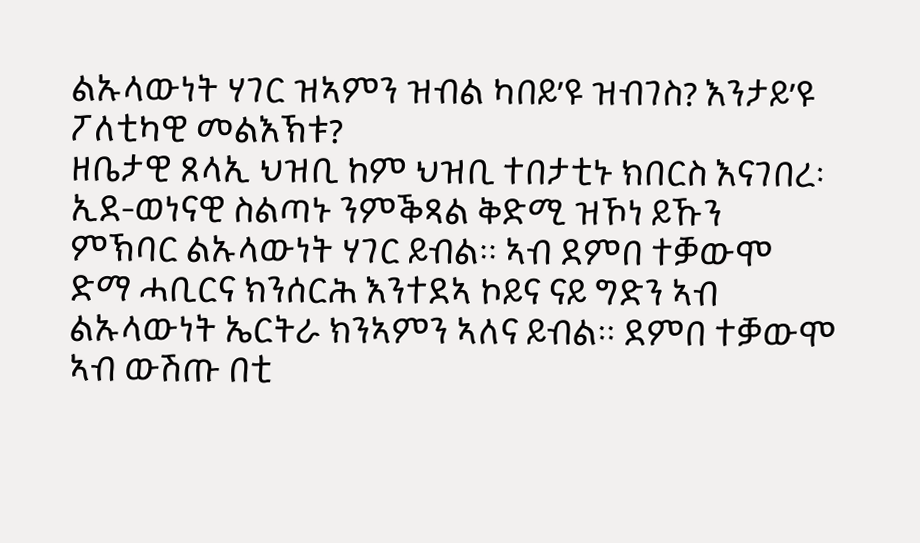ልኡላውነት ሃገር ዝኣምን ዝብል ካበይ’ዩ ዝብገስ? እንታይ’ዩ ፖለቲካዊ መልእኽቱ?
ዘቤታዊ ጸላኢ ህዝቢ ከም ህዝቢ ተበታቲኑ ክበርስ እናገበረ፡ ኢደ-ወነናዊ ስልጣኑ ንምቕጻል ቅድሚ ዝኾነ ይኹን ምኽባር ልኡላውነት ሃገር ይብል። ኣብ ደምበ ተቓውሞ ድማ ሓቢርና ክንሰርሕ እንተደኣ ኮይና ናይ ግድን ኣብ ልኡላውነት ኤርትራ ክንኣምን ኣለና ይብል። ደምበ ተቓውሞ ኣብ ውሽጡ በቲ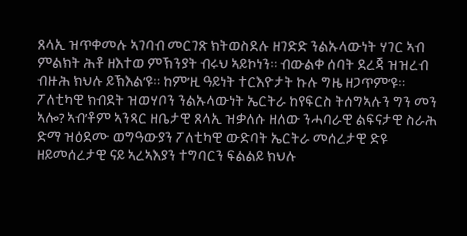ጸላኢ ዝጥቀመሉ ኣገባብ መርገጽ ክትወስደሉ ዘገድድ ንልኡላውነት ሃገር ኣብ ምልክት ሕቶ ዘእተወ ምኽንያት ብሩህ ኣይኮነን። ብውልቀ ሰባት ደረጃ ዝዝረብ ብዙሕ ክህሉ ይኽእል’ዩ። ከም’ዚ ዓይነት ተርእዮታት ኩሉ ግዜ ዘጋጥም’ዩ። ፖለቲካዊ ክብደት ዝወሃቦን ንልኡላውነት ኤርትራ ከየፍርስ ትሰግኣሉን ግን መን ኣሎ? ኣብ’ቶም ኣንጻር ዘቤታዊ ጸላኢ ዝቃለሱ ዘለው ንሓባራዊ ልፍናታዊ ስራሕ ድማ ዝዕደሙ ወግዓውያን ፖለቲካዊ ውድባት ኤርትራ መሰረታዊ ድዩ ዘይመሰረታዊ ናይ ኣረኣእያን ተግባርን ፍልልይ ክህሉ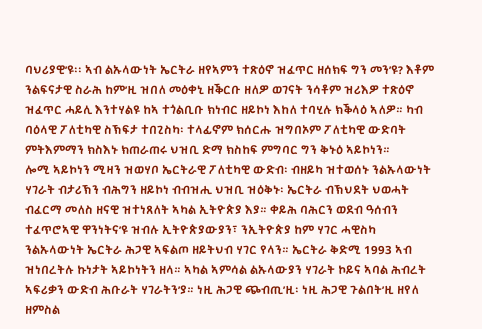ባህሪያዊ’ዩ፡፡ ኣብ ልኡላውነት ኤርትራ ዘየኣምን ተጽዕኖ ዝፈጥር ዘሰክፍ ግን መን’ዩ? እቶም ንልፍናታዊ ስራሕ ከም’ዚ ዝበለ መዕቀኒ ዘቕርቡ ዘለዎ ወገናት ንሳቶም ዝሪእዎ ተጽዕኖ ዝፈጥር ሓይሊ እንተሃልዩ ከኣ ተጎልቢቡ ክነብር ዘይኮነ እከለ ተባሂሉ ክቕላዕ ኣለዎ። ካብ ባዕላዊ ፖለቲካዊ ስኽፍታ ተበጊስካ፡ ተላፊኖም ክሰርሑ ዝግበኦም ፖለቲካዊ ውድባት ምትእምማን ክስእኑ ክጠራጠሩ ህዝቢ ድማ ክስከፍ ምግባር ግን ቅኑዕ ኣይኮነን።
ሎሚ ኣይኮነን ሚዛን ዝወሃቦ ኤርትራዊ ፖለቲካዊ ውድብ፡ ብዘይካ ዝተወሰኑ ንልኡላውነት ሃገራት ብታሪኽን ብሕግን ዘይኮነ ብብዝሒ ህዝቢ ዝዕቅኑ፡ ኤርትራ ብኽህደት ህወሓት ብፈርማ መለስ ዘናዊ ዝተነጸለት ኣካል ኢትዮጵያ እያ። ቀይሕ ባሕርን ወደብ ዓሰብን ተፈጥሮኣዊ ዋንነትና’ዩ ዝብሉ ኢትዮጵያውያን፣ ንኢትዮጵያ ከም ሃገር ሓዊስካ ንልኡላውነት ኤርትራ ሕጋዊ ኣፍልጦ ዘይትህብ ሃገር የላን። ኤርትራ ቅድሚ 1993 ኣብ ዝነበረትሉ ኩነታት ኣይኮነትን ዘላ። ኣካል ኣምሳል ልኡላውያን ሃገራት ኮይና ኣባል ሕብረት ኣፍሪቃን ውድብ ሕቡራት ሃገራትን’ያ። ነዚ ሕጋዊ ጭብጢ’ዚ፡ ነዚ ሕጋዊ ጉልበት’ዚ ዘየለ ዘምስል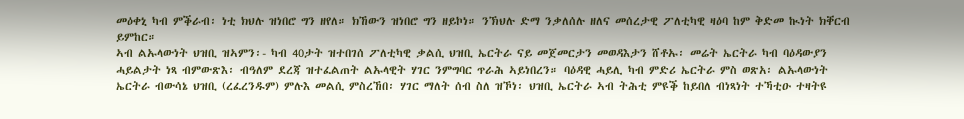መዕቀኒ ካብ ምቕራብ፡ ነቲ ክህሉ ዝነበሮ ግን ዘየለ። ክኸውን ዝነበሮ ግን ዘይኮነ። ንኽህሉ ድማ ንቃለሰሉ ዘለና መሰረታዊ ፖለቲካዊ ዛዕባ ከም ቅድመ ኲነት ክቐርብ ይምከር።
ኣብ ልኡላውነት ህዝቢ ዝኣምን፡- ካብ 40ታት ዝተበገሰ ፖለቲካዊ ቃልሲ ህዝቢ ኤርትራ ናይ መጀመርታን መወዳእታን ሸቶኡ፡ መሬት ኤርትራ ካብ ባዕዳውያን ሓይልታት ነጻ ብምውጽእ፡ ብዓለም ደረጃ ዝተፈልጠት ልኡላዊት ሃገር ንምግባር ጥራሕ ኣይነበረን። ባዕዳዊ ሓይሊ ካብ ምድሪ ኤርትራ ምስ ወጽአ፡ ልኡላውነት ኤርትራ ብውሳኔ ህዝቢ (ረፈረንዱም) ምሉእ መልሲ ምስረኸበ፡ ሃገር ማለት ሰብ ስለ ዝኾነ፡ ህዝቢ ኤርትራ ኣብ ትሕቲ ምዩቕ ከይበለ ብነጻነት ተኻቲዑ ተዛትዩ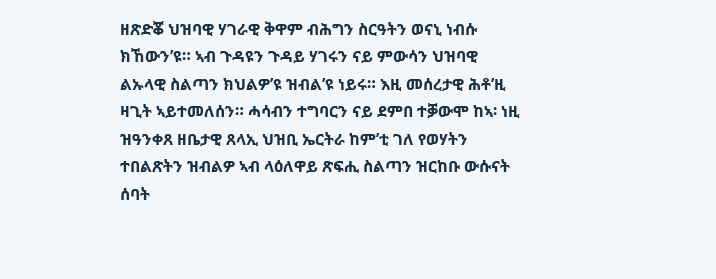ዘጽድቖ ህዝባዊ ሃገራዊ ቅዋም ብሕግን ስርዓትን ወናኒ ነብሱ ክኸውን’ዩ። ኣብ ጉዳዩን ጉዳይ ሃገሩን ናይ ምውሳን ህዝባዊ ልኡላዊ ስልጣን ክህልዎ’ዩ ዝብል’ዩ ነይሩ። እዚ መሰረታዊ ሕቶ’ዚ ዛጊት ኣይተመለሰን። ሓሳብን ተግባርን ናይ ደምበ ተቓውሞ ከኣ፡ ነዚ ዝዓንቀጸ ዘቤታዊ ጸላኢ ህዝቢ ኤርትራ ከም’ቲ ገለ የወሃትን ተበልጽትን ዝብልዎ ኣብ ላዕለዋይ ጽፍሒ ስልጣን ዝርከቡ ውሱናት ሰባት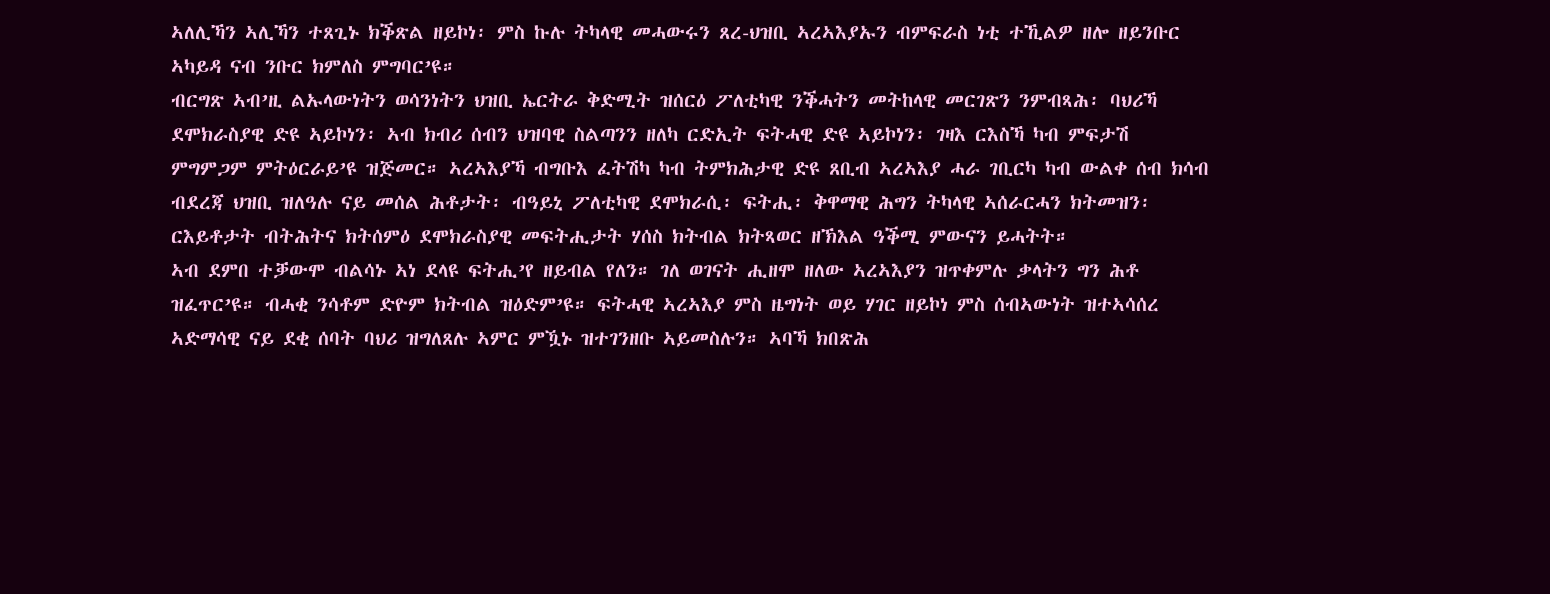ኣለሊኻን ኣሊኻን ተጸጊኑ ክቕጽል ዘይኮነ፡ ምስ ኩሉ ትካላዊ መሓውሩን ጸረ-ህዝቢ ኣረኣእያኡን ብምፍራስ ነቲ ተኺልዎ ዘሎ ዘይንቡር ኣካይዳ ናብ ንቡር ክምለስ ምግባር’ዩ።
ብርግጽ ኣብ’ዚ ልኡላውነትን ወሳንነትን ህዝቢ ኤርትራ ቅድሚት ዝሰርዕ ፖለቲካዊ ንቕሓትን መትከላዊ መርገጽን ንምብጻሕ፡ ባህሪኻ ደሞክራስያዊ ድዩ ኣይኮነን፡ ኣብ ክብሪ ሰብን ህዝባዊ ስልጣንን ዘለካ ርድኢት ፍትሓዊ ድዩ ኣይኮነን፡ ገዛእ ርእስኻ ካብ ምፍታሽ ምግምጋም ምትዕርራይ’ዩ ዝጅመር። ኣረኣእያኻ ብግቡእ ፈትሽካ ካብ ትምክሕታዊ ድዩ ጸቢብ ኣረኣእያ ሓራ ገቢርካ ካብ ውልቀ ሰብ ክሳብ ብደረጃ ህዝቢ ዝለዓሉ ናይ መሰል ሕቶታት፡ ብዓይኒ ፖለቲካዊ ደሞክራሲ፡ ፍትሒ፡ ቅዋማዊ ሕግን ትካላዊ ኣሰራርሓን ክትመዝን፡ ርእይቶታት ብትሕትና ክትሰምዕ ደሞክራስያዊ መፍትሒታት ሃሰስ ክትብል ክትጻወር ዘኽእል ዓቕሚ ምውናን ይሓትት።
ኣብ ደምበ ተቓውሞ ብልሳኑ ኣነ ደላዩ ፍትሒ’የ ዘይብል የለን። ገለ ወገናት ሒዘሞ ዘለው ኣረኣእያን ዝጥቀምሉ ቃላትን ግን ሕቶ ዝፈጥር’ዩ። ብሓቂ ንሳቶም ድዮም ክትብል ዝዕድም’ዩ። ፍትሓዊ ኣረኣእያ ምስ ዜግነት ወይ ሃገር ዘይኮነ ምስ ሰብኣውነት ዝተኣሳሰረ ኣድማሳዊ ናይ ደቂ ሰባት ባህሪ ዝግለጸሉ ኣምር ምዃኑ ዝተገንዘቡ ኣይመስሉን። ኣባኻ ክበጽሕ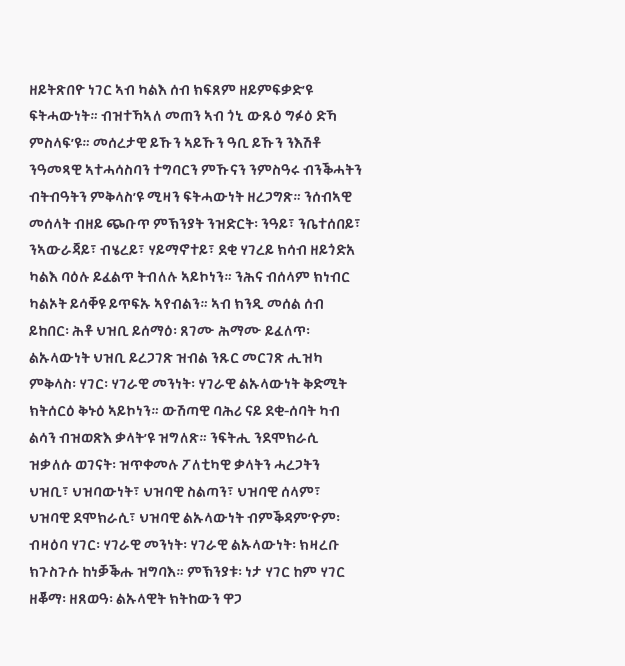ዘይትጽበዮ ነገር ኣብ ካልእ ሰብ ክፍጸም ዘይምፍቃድ’ዩ ፍትሓውነት። ብዝተኻኣለ መጠን ኣብ ጎኒ ውጹዕ ግፉዕ ድኻ ምስላፍ’ዩ። መሰረታዊ ይኹን ኣይኹን ዓቢ ይኹን ንእሽቶ ንዓመጻዊ ኣተሓሳስባን ተግባርን ምኹናን ንምስዓሩ ብንቕሓትን ብትብዓትን ምቅላስ’ዩ ሚዛን ፍትሓውነት ዘረጋግጽ። ንሰብኣዊ መሰላት ብዘይ ጭቡጥ ምኽንያት ንዝድርት፡ ንዓይ፣ ንቤተሰበይ፣ ንኣውራጃይ፣ ብሄረይ፣ ሃይማኖተይ፣ ደቂ ሃገረይ ክሳብ ዘይጎድአ ካልእ ባዕሉ ይፈልጥ ትብለሉ ኣይኮነን። ንሕና ብሰላም ክነብር ካልኦት ይሳቐዩ ይጥፍኡ ኣየብልን። ኣብ ክንዲ መሰል ሰብ ይከበር፡ ሕቶ ህዝቢ ይሰማዕ፡ ጸገሙ ሕማሙ ይፈለጥ፡ ልኡላውነት ህዝቢ ይረጋገጽ ዝብል ንጹር መርገጽ ሒዝካ ምቅላስ፡ ሃገር፡ ሃገራዊ መንነት፡ ሃገራዊ ልኡላውነት ቅድሚት ክትሰርዕ ቅኑዕ ኣይኮነን። ውሽጣዊ ባሕሪ ናይ ደቂ-ሰባት ካብ ልሳን ብዝወጽእ ቃላት’ዩ ዝግለጽ። ንፍትሒ ንደሞክራሲ ዝቃለሱ ወገናት፡ ዝጥቀመሉ ፖለቲካዊ ቃላትን ሓረጋትን ህዝቢ፣ ህዝባውነት፣ ህዝባዊ ስልጣን፣ ህዝባዊ ሰላም፣ ህዝባዊ ደሞክራሲ፣ ህዝባዊ ልኡላውነት ብምቕዳም’ዮም፡ ብዛዕባ ሃገር፡ ሃገራዊ መንነት፡ ሃገራዊ ልኡላውነት፡ ክዛረቡ ክጉስጉሱ ከነቓቕሑ ዝግባእ። ምኽንያቱ፡ ነታ ሃገር ከም ሃገር ዘቖማ፡ ዘጸወዓ፡ ልኡላዊት ክትከውን ዋጋ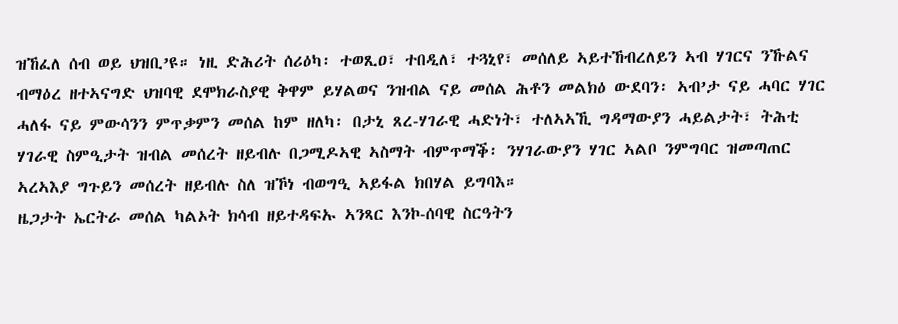ዝኸፈለ ሰብ ወይ ህዝቢ’ዩ። ነዚ ድሕሪት ሰሪዕካ፡ ተወጺዐ፣ ተበዲለ፣ ተጓኒየ፣ መሰለይ ኣይተኸብረለይን ኣብ ሃገርና ንኹልና ብማዕረ ዘተኣናግድ ህዝባዊ ደሞክራስያዊ ቅዋም ይሃልወና ንዝብል ናይ መሰል ሕቶን መልክዕ ውደባን፡ ኣብ’ታ ናይ ሓባር ሃገር ሓለፋ ናይ ምውሳንን ምጥቃምን መሰል ከም ዘለካ፡ በታኒ ጸረ-ሃገራዊ ሓድነት፣ ተለኣኣኺ ግዳማውያን ሓይልታት፣ ትሕቲ ሃገራዊ ስምዒታት ዝብል መሰረት ዘይብሉ በጋሚዶኣዊ ኣስማት ብምጥማቕ፡ ንሃገራውያን ሃገር ኣልቦ ንምግባር ዝመጣጠር ኣረኣእያ ግጉይን መሰረት ዘይብሉ ስለ ዝኾነ ብወግዒ ኣይፋል ክበሃል ይግባእ።
ዜጋታት ኤርትራ መሰል ካልኦት ክሳብ ዘይተዳፍኡ ኣንጻር እንኮ-ሰባዊ ስርዓትን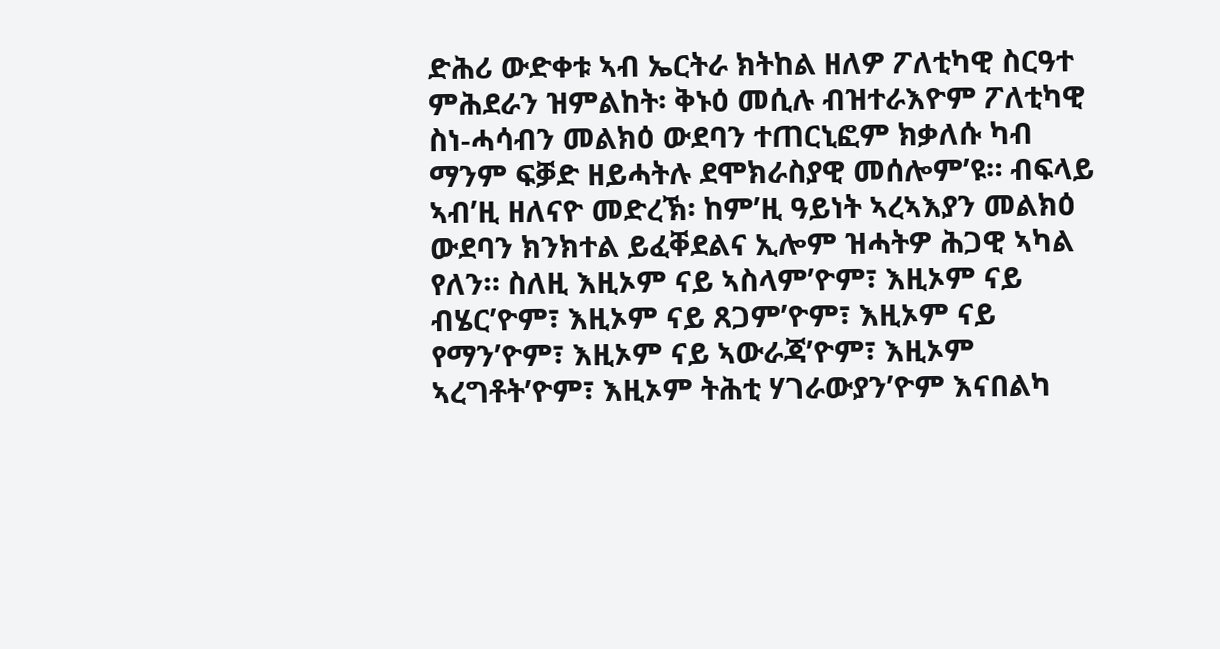ድሕሪ ውድቀቱ ኣብ ኤርትራ ክትከል ዘለዎ ፖለቲካዊ ስርዓተ ምሕደራን ዝምልከት፡ ቅኑዕ መሲሉ ብዝተራእዮም ፖለቲካዊ ስነ-ሓሳብን መልክዕ ውደባን ተጠርኒፎም ክቃለሱ ካብ ማንም ፍቓድ ዘይሓትሉ ደሞክራስያዊ መሰሎም’ዩ። ብፍላይ ኣብ’ዚ ዘለናዮ መድረኽ፡ ከም’ዚ ዓይነት ኣረኣእያን መልክዕ ውደባን ክንክተል ይፈቐደልና ኢሎም ዝሓትዎ ሕጋዊ ኣካል የለን። ስለዚ እዚኦም ናይ ኣስላም’ዮም፣ እዚኦም ናይ ብሄር’ዮም፣ እዚኦም ናይ ጸጋም’ዮም፣ እዚኦም ናይ የማን’ዮም፣ እዚኦም ናይ ኣውራጃ’ዮም፣ እዚኦም ኣረግቶት’ዮም፣ እዚኦም ትሕቲ ሃገራውያን’ዮም እናበልካ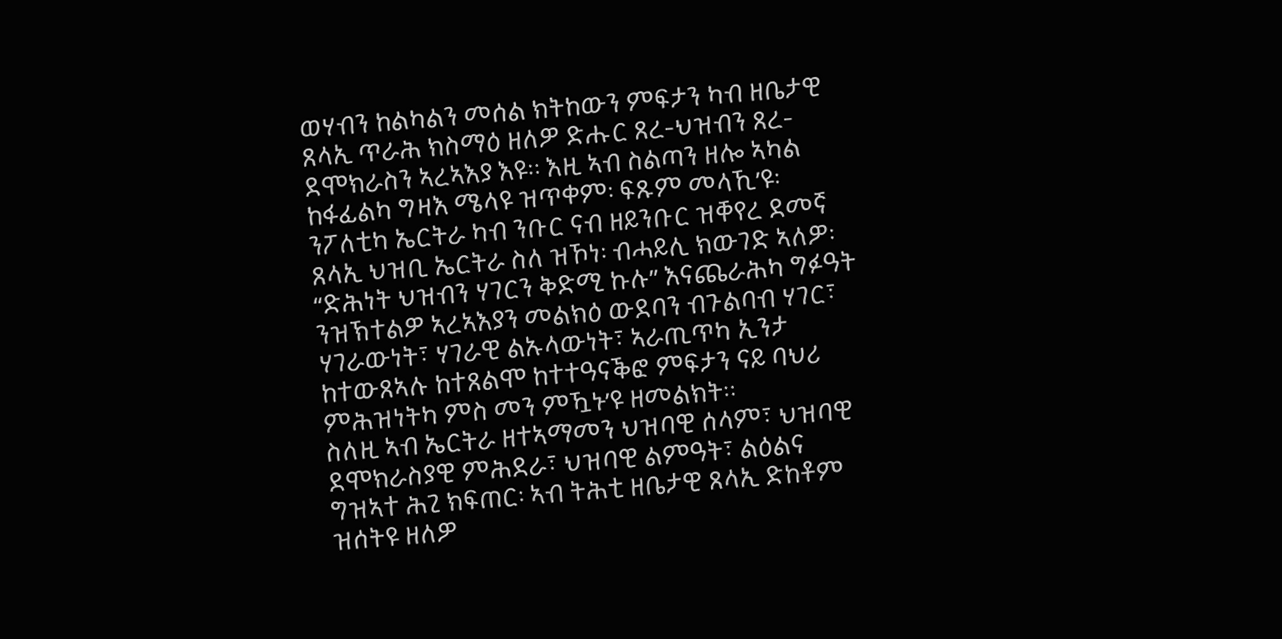ወሃብን ከልካልን መሰል ክትከውን ምፍታን ካብ ዘቤታዊ ጸላኢ ጥራሕ ክስማዕ ዘለዎ ድሑር ጸረ-ህዝብን ጸረ-ደሞክራስን ኣረኣእያ እዩ። እዚ ኣብ ስልጣን ዘሎ ኣካል ከፋፊልካ ግዛእ ሜላዩ ዝጥቀም፡ ፍጹም መላኺ’ዩ፡ ንፖለቲካ ኤርትራ ካብ ንቡር ናብ ዘይንቡር ዝቐየረ ደመኛ ጸላኢ ህዝቢ ኤርትራ ስለ ዝኾነ፡ ብሓይሊ ክውገድ ኣለዎ፡ “ድሕነት ህዝብን ሃገርን ቅድሚ ኩሉ” እናጨራሕካ ግፉዓት ንዝኽተልዎ ኣረኣእያን መልክዕ ውደባን ብጉልባብ ሃገር፣ ሃገራውነት፣ ሃገራዊ ልኡላውነት፣ ኣራጢጥካ ኢንታ ከተውጸኣሉ ከተጸልሞ ከተተዓናቕፎ ምፍታን ናይ ባህሪ ምሕዝነትካ ምስ መን ምዃኑ’ዩ ዘመልክት።
ስለዚ ኣብ ኤርትራ ዘተኣማመን ህዝባዊ ሰላም፣ ህዝባዊ ደሞክራስያዊ ምሕደራ፣ ህዝባዊ ልምዓት፣ ልዕልና ግዝኣተ ሕጊ ክፍጠር፡ ኣብ ትሕቲ ዘቤታዊ ጸላኢ ድከቶም ዝሰትዩ ዘለዎ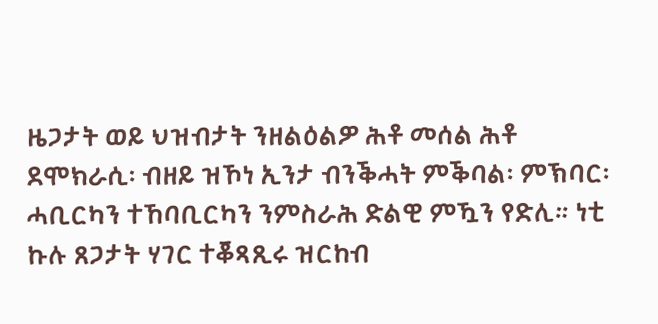ዜጋታት ወይ ህዝብታት ንዘልዕልዎ ሕቶ መሰል ሕቶ ደሞክራሲ፡ ብዘይ ዝኾነ ኢንታ ብንቕሓት ምቕባል፡ ምኽባር፡ ሓቢርካን ተኸባቢርካን ንምስራሕ ድልዊ ምዃን የድሊ። ነቲ ኩሉ ጸጋታት ሃገር ተቖጻጺሩ ዝርከብ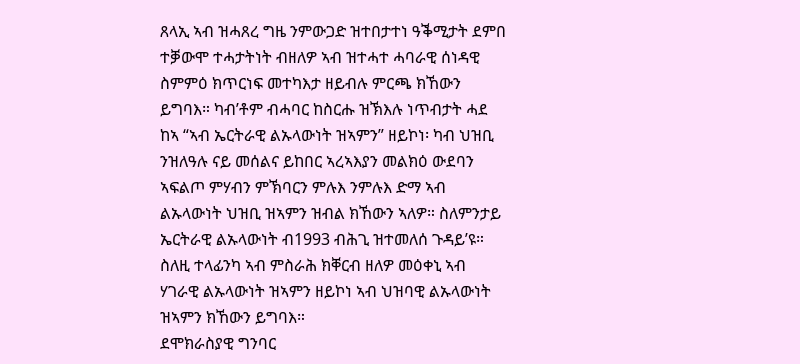ጸላኢ ኣብ ዝሓጸረ ግዜ ንምውጋድ ዝተበታተነ ዓቕሚታት ደምበ ተቓውሞ ተሓታትነት ብዘለዎ ኣብ ዝተሓተ ሓባራዊ ሰነዳዊ ስምምዕ ክጥርነፍ መተካእታ ዘይብሉ ምርጫ ክኸውን ይግባእ። ካብ’ቶም ብሓባር ከስርሑ ዝኽእሉ ነጥብታት ሓደ ከኣ “ኣብ ኤርትራዊ ልኡላውነት ዝኣምን” ዘይኮነ፡ ካብ ህዝቢ ንዝለዓሉ ናይ መሰልና ይከበር ኣረኣእያን መልክዕ ውደባን ኣፍልጦ ምሃብን ምኽባርን ምሉእ ንምሉእ ድማ ኣብ ልኡላውነት ህዝቢ ዝኣምን ዝብል ክኸውን ኣለዎ። ስለምንታይ ኤርትራዊ ልኡላውነት ብ1993 ብሕጊ ዝተመለሰ ጉዳይ’ዩ። ስለዚ ተላፊንካ ኣብ ምስራሕ ክቐርብ ዘለዎ መዕቀኒ ኣብ ሃገራዊ ልኡላውነት ዝኣምን ዘይኮነ ኣብ ህዝባዊ ልኡላውነት ዝኣምን ክኸውን ይግባእ።
ደሞክራስያዊ ግንባር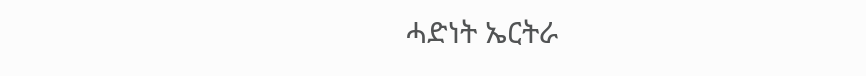ሓድነት ኤርትራ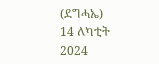(ደግሓኤ)
14 ለካቲት 2024